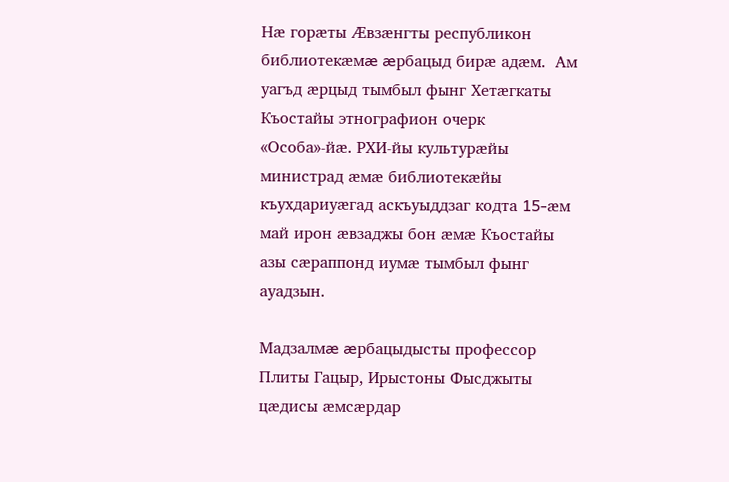Нæ горæты Æвзæнгты республикон библиотекæмæ æрбацыд бирæ адæм.  Ам уагъд æрцыд тымбыл фынг Хетæгкаты Къостайы этнографион очерк «Особа»-йæ. РХИ-йы культурæйы министрад æмæ библиотекæйы къухдариуæгад аскъуыддзаг кодта 15-æм май ирон æвзаджы бон æмæ Къостайы азы сæраппонд иумæ тымбыл фынг ауадзын.

Мадзалмæ æрбацыдысты профессор Плиты Гацыр, Ирыстоны Фысджыты цæдисы æмсæрдар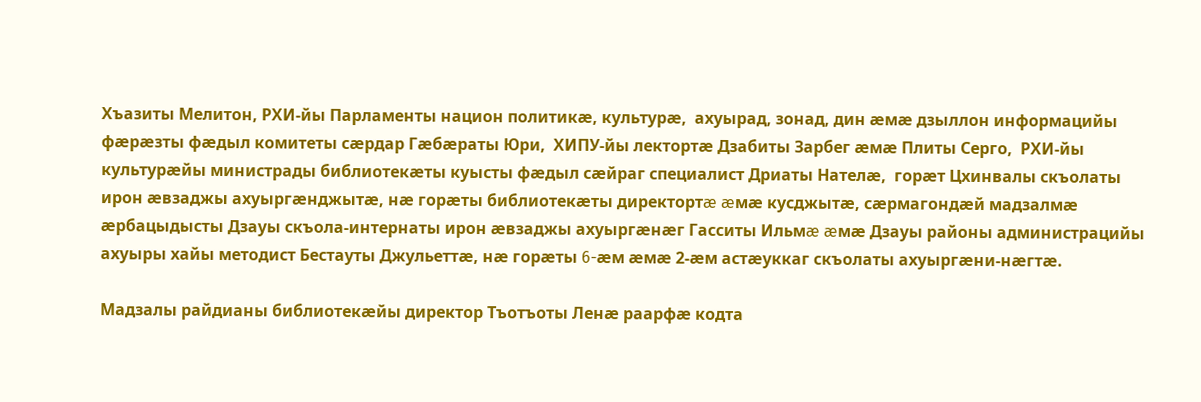Хъазиты Мелитон, РХИ-йы Парламенты национ политикæ, культурæ,  ахуырад, зонад, дин æмæ дзыллон информацийы фæрæзты фæдыл комитеты сæрдар Гæбæраты Юри,  ХИПУ-йы лектортæ Дзабиты Зарбег æмæ Плиты Серго,  РХИ-йы культурæйы министрады библиотекæты куысты фæдыл сæйраг специалист Дриаты Нателæ,  горæт Цхинвалы скъолаты ирон æвзаджы ахуыргæнджытæ, нæ горæты библиотекæты директортæ æмæ кусджытæ, сæрмагондæй мадзалмæ æрбацыдысты Дзауы скъола-интернаты ирон æвзаджы ахуыргæнæг Гасситы Ильмæ æмæ Дзауы районы администрацийы ахуыры хайы методист Бестауты Джульеттæ, нæ горæты 6-æм æмæ 2-æм астæуккаг скъолаты ахуыргæни-нæгтæ.

Мадзалы райдианы библиотекæйы директор Тъотъоты Ленæ раарфæ кодта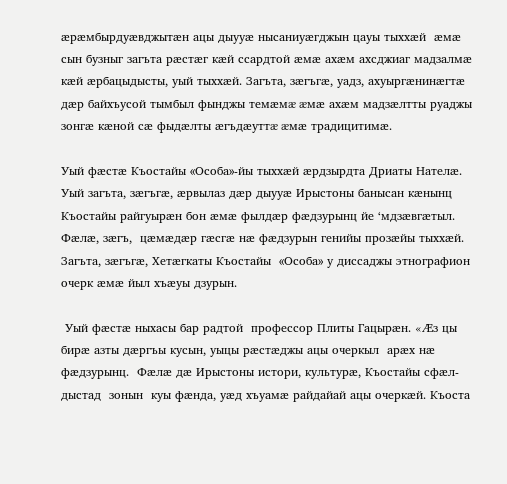æрæмбырдуæвджытæн ацы дыууæ нысаниуæгджын цауы тыххæй  æмæ сын бузныг загъта рæстæг кæй ссардтой æмæ ахæм ахсджиаг мадзалмæ кæй æрбацыдысты, уый тыххæй. Загъта, зæгъгæ, уадз, ахуыргæнинæгтæ дæр байхъусой тымбыл фынджы темæмæ æмæ ахæм мадзæлтты руаджы зонгæ кæной сæ фыдæлты æгъдæуттæ æмæ традицитимæ.

Уый фæстæ Къостайы «Особа»-йы тыххæй æрдзырдта Дриаты Нателæ. Уый загъта, зæгъгæ, æрвылаз дæр дыууæ Ирыстоны банысан кæнынц Къостайы райгуырæн бон æмæ фылдæр фæдзурынц йе ‘мдзæвгæтыл. Фæлæ, зæгъ,  цæмæдæр гæсгæ нæ фæдзурын генийы прозæйы тыххæй. Загъта, зæгъгæ, Хетæгкаты Къостайы  «Особа» у диссаджы этнографион очерк æмæ йыл хъæуы дзурын.

 Уый фæстæ ныхасы бар радтой  профессор Плиты Гацырæн. «Æз цы бирæ азты дæргъы кусын, уыцы рæстæджы ацы очеркыл  арæх нæ фæдзурынц.  Фæлæ дæ Ирыстоны истори, культурæ, Къостайы сфæл-дыстад  зонын  куы фæнда, уæд хъуамæ райдайай ацы очеркæй. Къоста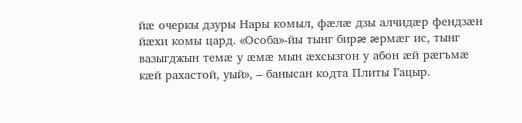йæ очеркы дзуры Нары комыл, фæлæ дзы алчидæр фендзæн йæхи комы цард. «Особа»-йы тынг бирæ æрмæг ис, тынг вазыгджын темæ у æмæ мын æхсызгон у абон æй рæгъмæ кæй рахастой, уый», – банысан кодта Плиты Гацыр.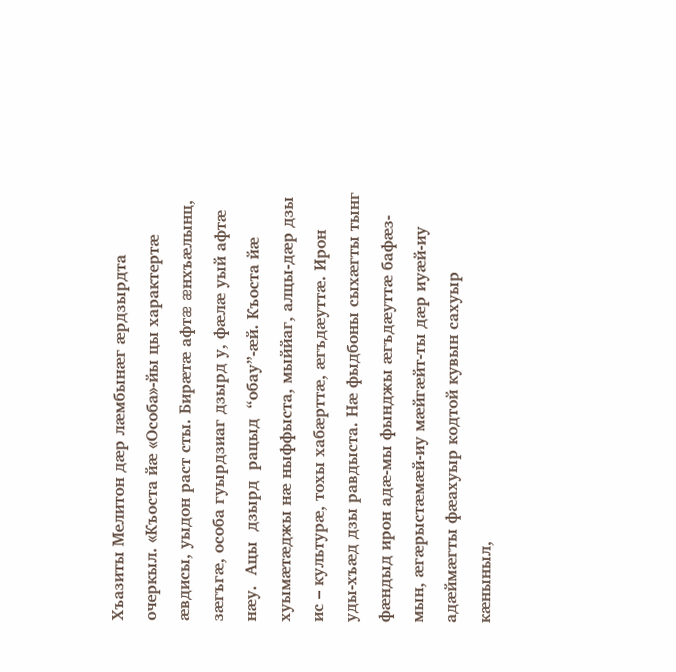Хъазиты Мелитон дæр лæмбынæг æрдзырдта очеркыл. «Къоста йæ «Особа»-йы цы характертæ æвдисы, уыдон раст сты. Бирæтæ афтæ æнхъæлынц, зæгъгæ, особа гуырдзиаг дзырд у, фæлæ уый афтæ  нæу.  Ацы  дзырд  рацыд  “обау”-æй. Къоста йæ хуымæтæджы нæ ныффыста, мыййаг, алцы-дæр дзы ис – культурæ, тохы хабæрттæ, æгъдæуттæ. Ирон уды-хъæд дзы равдыста. Нæ фыдбоны сыхæгты тынг фæндыд ирон адæ-мы фынджы æгъдæуттæ бафæз-мын, æгæрыстæмæй-иу мæйгæйт-ты дæр иуæй-иу адæймæгты фæахуыр кодтой кувын сахуыр кæныныл,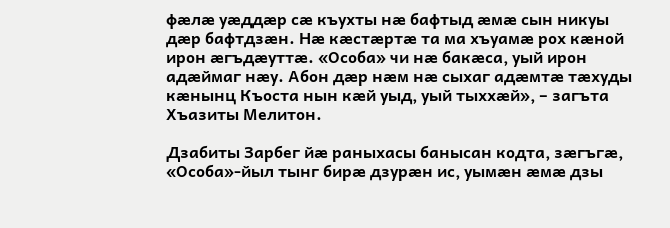фæлæ уæддæр сæ къухты нæ бафтыд æмæ сын никуы дæр бафтдзæн. Нæ кæстæртæ та ма хъуамæ рох кæной ирон æгъдæуттæ. «Особа» чи нæ бакæса, уый ирон адæймаг нæу. Абон дæр нæм нæ сыхаг адæмтæ тæхуды кæнынц Къоста нын кæй уыд, уый тыххæй», – загъта Хъазиты Мелитон.

Дзабиты Зарбег йæ раныхасы банысан кодта, зæгъгæ, «Особа»-йыл тынг бирæ дзурæн ис, уымæн æмæ дзы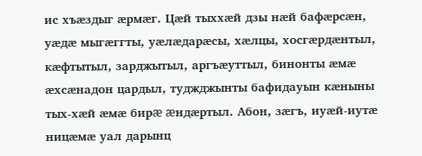ис хъæздыг æрмæг. Цæй тыххæй дзы нæй бафæрсæн, уæдæ мыгæггты, уæлæдарæсы, хæлцы, хосгæрдæнтыл, кæфтытыл, зарджытыл, аргъæуттыл, бинонты æмæ æхсæнадон цардыл, туджджынты бафидауын кæныны тых-хæй æмæ бирæ æндæртыл. Абон, зæгъ, иуæй-иутæ ницæмæ уал дарынц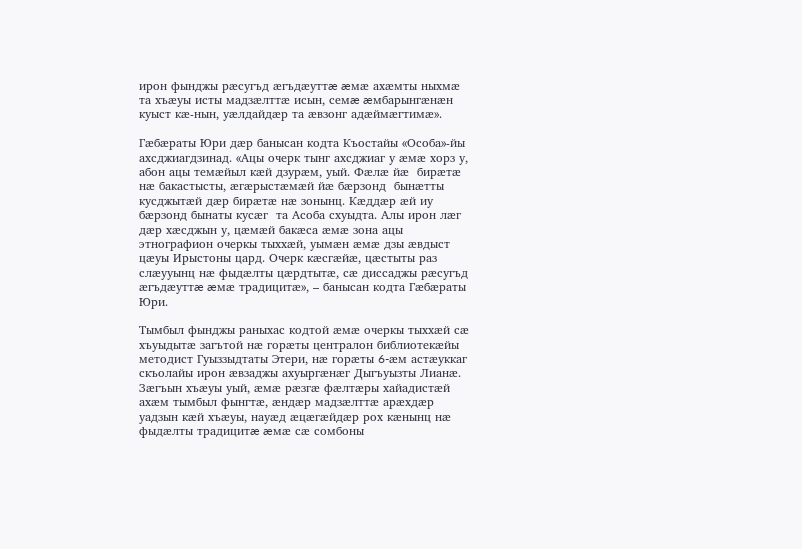ирон фынджы рæсугъд æгъдæуттæ æмæ ахæмты ныхмæ та хъæуы исты мадзæлттæ исын, семæ æмбарынгæнæн куыст кæ-нын, уæлдайдæр та æвзонг адæймæгтимæ».

Гæбæраты Юри дæр банысан кодта Къостайы «Особа»-йы ахсджиагдзинад. «Ацы очерк тынг ахсджиаг у æмæ хорз у, абон ацы темæйыл кæй дзурæм, уый. Фæлæ йæ  бирæтæ нæ бакастысты, æгæрыстæмæй йæ бæрзонд  бынæтты кусджытæй дæр бирæтæ нæ зонынц. Кæддæр æй иу бæрзонд бынаты кусæг  та Асоба схуыдта. Алы ирон лæг дæр хæсджын у, цæмæй бакæса æмæ зона ацы этнографион очеркы тыххæй, уымæн æмæ дзы æвдыст цæуы Ирыстоны цард. Очерк кæсгæйæ, цæстыты раз слæууынц нæ фыдæлты цæрдтытæ, сæ диссаджы рæсугъд æгъдæуттæ æмæ традицитæ», – банысан кодта Гæбæраты Юри.

Тымбыл фынджы раныхас кодтой æмæ очеркы тыххæй сæ хъуыдытæ загътой нæ горæты централон библиотекæйы методист Гуыззыдтаты Этери, нæ горæты 6-æм астæуккаг скъолайы ирон æвзаджы ахуыргæнæг Дыгъуызты Лианæ. Зæгъын хъæуы уый, æмæ рæзгæ фæлтæры хайадистæй ахæм тымбыл фынгтæ, æндæр мадзæлттæ арæхдæр уадзын кæй хъæуы, науæд æцæгæйдæр рох кæнынц нæ фыдæлты традицитæ æмæ сæ сомбоны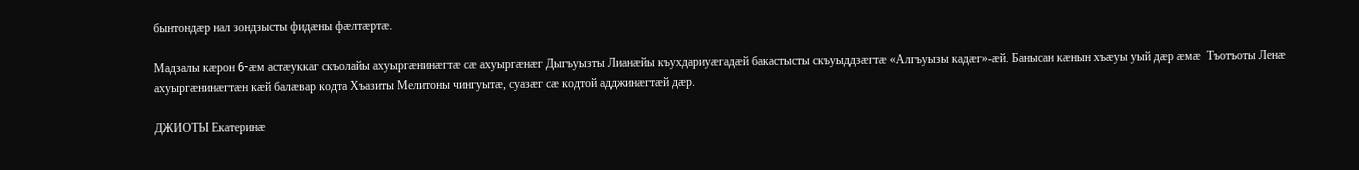бынтондæр нал зондзысты фидæны фæлтæртæ.

Мадзалы кæрон 6-æм астæуккаг скъолайы ахуыргæнинæгтæ сæ ахуыргæнæг Дыгъуызты Лианæйы къухдариуæгадæй бакастысты скъуыддзæгтæ «Алгъуызы кадæг»-æй. Банысан кæнын хъæуы уый дæр æмæ  Тъотъоты Ленæ ахуыргæнинæгтæн кæй балæвар кодта Хъазиты Мелитоны чингуытæ, суазæг сæ кодтой адджинæгтæй дæр.

ДЖИОТЫ Екатеринæ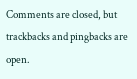Comments are closed, but trackbacks and pingbacks are open.